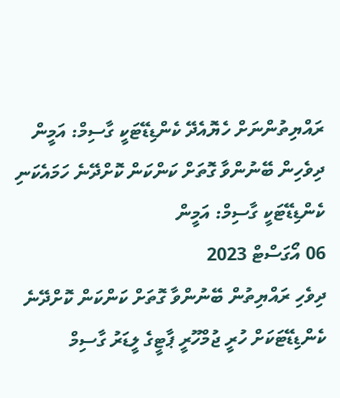ރައްޔިތުންނަށް ހެޔޮއެދޭ ކެންޑިޑޭޓަކީ ގާސިމް: އަމީން
ދިވެހިން ބޭނުންވާ ގޮތަށް ކަންކަން ކޮށްދޭނެ ހަމައެކަނި ކެންޑިޑޭޓަކީ ގާސިމް: އަމީން
06 އޯގަސްޓް 2023
ދިވެހި ރައްޔިތުން ބޭނުންވާ ގޮތަށް ކަންކަން ކޮށްދޭނެ ކެންޑިޑޭޓަކަށް ހުރީ ޖުމްހޫރީ ޕާޓީގެ ލީޑަރު ގާސިމް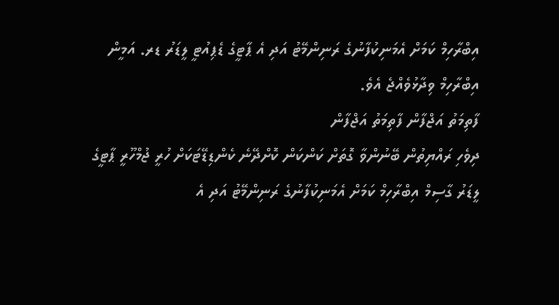އިބްރާހިމް ކަމަށް އެމަނިކުފާނުގެ ރަނިންމޭޓު އަދި އެ ޕާޓީގެ ޑެޕިއުޓީ ލީޑަރު ޑރ. އަމީން އިބްރާހިމް ވިދާޅުވެއްޖެ އެވެ.
ފާތިމަތު އަޖްފާން ފާތިމަތު އަޖްފާން
ދިވެހި ރައްޔިތުން ބޭނުންވާ ގޮތަށް ކަންކަން ކޮށްދޭނެ ކެންޑިޑޭޓަކަށް ހުރީ ޖުމްހޫރީ ޕާޓީގެ ލީޑަރު ގާސިމް އިބްރާހިމް ކަމަށް އެމަނިކުފާނުގެ ރަނިންމޭޓު އަދި އެ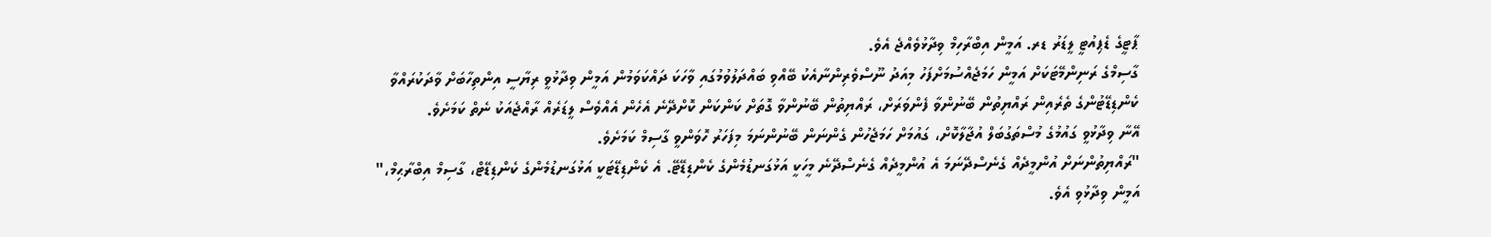ޕާޓީގެ ޑެޕިއުޓީ ލީޑަރު ޑރ. އަމީން އިބްރާހިމް ވިދާޅުވެއްޖެ އެވެ.
ގާސިމްގެ ރަނިންމޭޓަކަށް އަމީން ހަމަޖެއްސުމަށްފަހު މިއަދު ނޫސްވެރިންނާއެކު ބޭއްވި ބައްދަލުވުމުގައި ވާހަކަ ދައްކަވަމުން އަމީން ވިދާޅުވީ ރިޔާސީ އިންތިހާބަށް ވާދަކުރައްވާ ކެންޑިޑޭޓުންގެ ތެރެއިން ރައްޔިތުން ބޭނުންވާ ފެންވަރަށް، ރައްޔިތުން ބޭނުންވާ ގޮތަށް ކަންކަން ކޮށްދޭނެ އެހެން އެއްވެސް ލީޑަރެއް ރާއްޖެއަކު ނެތް ކަމަށެވެ.
އޭނާ ވިދާޅުވީ ގައުމުގެ މުސްތަގުބަލް އުޖާލާކޮށް، ގައުމަށް ހަމަޖެހުން ގެންނަން ބޭނުންނަމަ މިފަހަރު ހޮވަންވީ ގާސިމް ކަމަށެވެ.
"ރައްޔިތުންނަށް އުންމީދެއް ގެނެސްދޭނަމަ އެ އުންމީދެއް ގެނެސްދޭނެ މީހަކީ އަޅުގަނޑުމެންގެ ކެންޑިޑޭޓޭ. އެ ކެންޑިޑޭޓަކީ އަޅުގަނޑުމެންގެ ކެންޑިޑޭޓް، ގާސިމް އިބްރާޙިމް،" އަމީން ވިދާޅުވި އެވެ.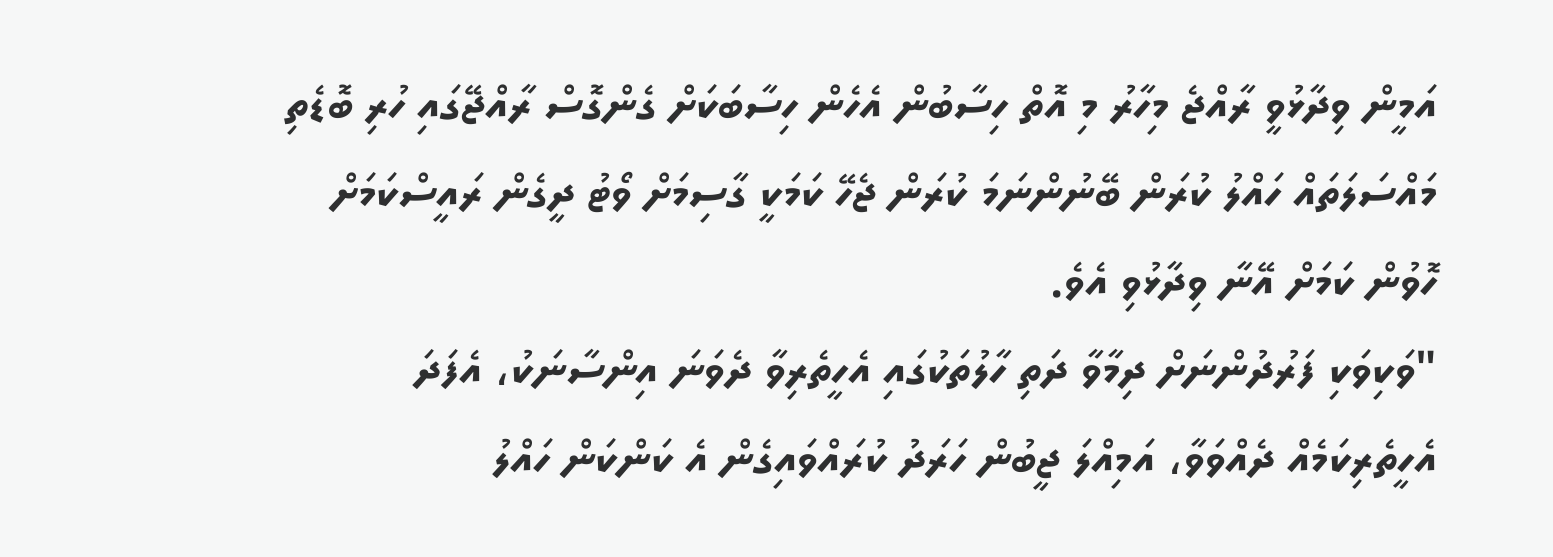އަމީން ވިދާޅުވީ ރާއްޖެ މިހާރު މި އޮތް ހިސާބުން އެހެން ހިސާބަކަށް ގެންގޮސް ރާއްޖޭގައި ހުރި ބޮޑެތި މައްސަލަތައް ހައްލު ކުރަން ބޭނުންނަމަ ކުރަން ޖެހޭ ކަމަކީ ގާސިމަށް ވޯޓު ދީގެން ރައީސްކަމަށް ހޮވުން ކަމަށް އޭނާ ވިދާޅުވި އެވެ.
"ވަކިވަކި ފަރުދުންނަށް ދިމާވާ ދަތި ހާލުތަކުގައި އެހީތެރިވާ ދެވަނަ އިންސާނަކު، އެފަދަ އެހީތެރިކަމެއް ދެއްވަވާ، އަމިއްލަ ޖީބުން ހަރަދު ކުރައްވައިގެން އެ ކަންކަން ހައްލު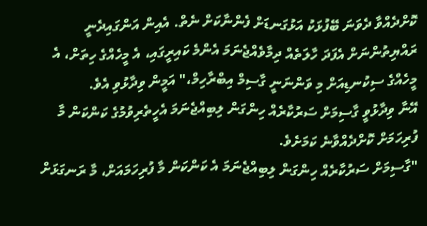ކޮށްދެއްވާ ދެވަނަ ބޭފުޅަކު އަޅުގަނޑަށް ފެންނާކަށް ނެތް. އެއިން އަންގައިދެނީ ރައްޔިތުންނަށް އެފަދަ ހާލަތެއް ދިމާވެއްޖެނަމަ އެންމެ ކައިރީގައި، އެ މީހެއްގެ ހިތަށް، އެ މީހެއްގެ ސިކުނޑިއަށް މި ވަންނަނީ ގާސިމް އިބްރާހިމް،" އަމީން ވިދާޅުވި އެވެ.
އޭނާ ވިދާޅުވީ ގާސިމަށް ސަރުކާރެއް ހިންގަން ލިބިއްޖެނަމަ އެހީތެރިވުމުގެ ކަންކަން މާ ފުރިހަމަށް ކޮށްދެއްވާނެ ކަމަށެވެ.
"ގާސިމަށް ސަރުކާރެއް ހިންގަން ލިބިއްޖެނަމަ އެ ކަންކަން މާ ފުރިހަމައަށް، މާ ރަނގަޅަށް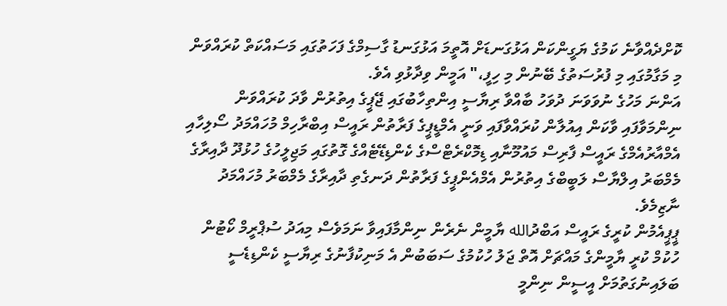ކޮށްދެއްވާނެ ކަމުގެ ޔަގީންކަން އަޅުގަނޑަށް އޮތީމަ އަޅުގަނޑު ގާސިމްގެ ފަހަތުގައި މަސައްކަތް ކުރައްވަން މި މަގާމުގައި މި ފުރުސަތުގެ ބޭނުން މި ހިފީ،" އަމީން ވިދާޅުވި އެވެ.
އަންނަ މަހުގެ ނުވަވަނަ ދުވަހު ބާއްވާ ރިޔާސީ އިންތިހާބުގައި ޖޭޕީގެ އިތުރުން ވާދަ ކުރައްވަން ނިންމަވާފައި ވާކަން އިއުލާން ކުރައްވާފައި ވަނީ އެމްޑީޕީގެ ފަރާތުން ރައީސް އިބްރާހިމް މުހައްމަދު ސޯލިހާއި އެމްއާރުއެމްގެ ރައީސް ފާރިސް މައުމޫނާއި ޑިމޮކްރެޓްސްގެ ކެންޑިޑޭޓެއްގެ ގޮތުގައި މަޖިލީހުގެ ހުޅުދޫ ދާއިރާގެ މެމްބަރު އިލްޔާސް ލަބީބްގެ އިތުރުން އެމްއެންޕީގެ ފަރާތުން ދަނގެތި ދާއިރާގެ މެމްބަރު މުހައްމަދު ނާޒިމެވެ.
ޕީޕީއެމުން ކުރީގެ ރައީސް އަބްދުالله ޔާމީން ނެރެން ނިންމާފައިވާ ނަމަވެސް މިއަދު ސުޕްރީމް ކޯޓުން ހުކުމް ކުރީ ޔާމީންގެ މައްޗަށް އޮތް ޖަލު ހުކުމުގެ ސަބަބުން އެ މަނިކުފާނުގެ ރިޔާސީ ކެންޑިޑެސީ ބަލައިނުގަތުމަށް އީސީން ނިންމީ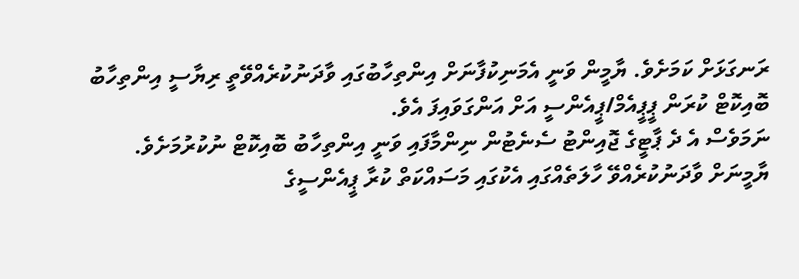ރަނގަޅަށް ކަމަށެވެ. ޔާމީން ވަނީ އެމަނިކުފާނަށް އިންތިހާބުގައި ވާދަނުކުރެއްވޭތީ ރިޔާސީ އިންތިހާބު ބޮއިކޮޓް ކުރަން ޕީޕީއެމް/ޕީއެންސީ އަށް އަންގަވައިފަ އެވެ.
ނަމަވެސް އެ ދެ ޕާޓީގެ ޖޮއިންޓު ސެނެޓުން ނިންމާފައި ވަނީ އިންތިހާބު ބޮއިކޮޓް ނުކުރުމަށެވެ. ޔާމީނަށް ވާދަނުކުރެއްވޭ ހާލަތެއްގައި އެކުގައި މަސައްކަތް ކުރާ ޕީއެންސީގެ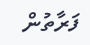ފަރާތުން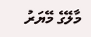މާލޭގެ މޭޔަރު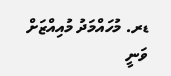ޑރ. މުހައްމަދު މުއިއްޒަށް ވަނީ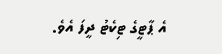އެ ޕާޓީގެ ޓިކެޓު ދީފަ އެވެ.